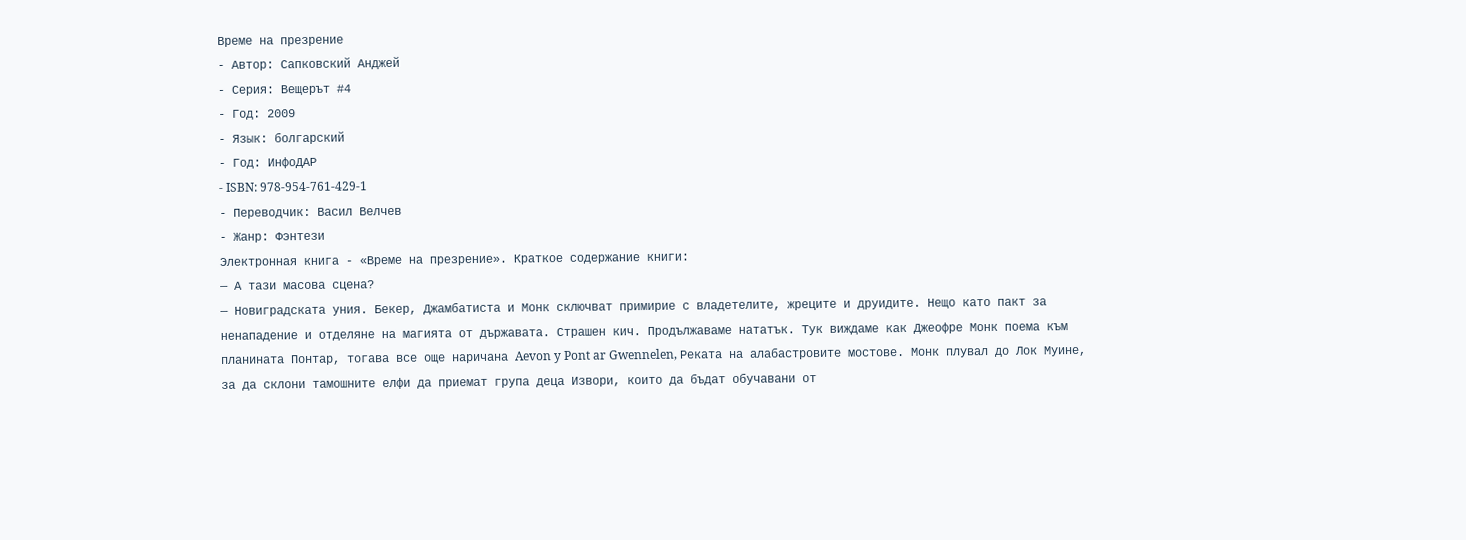Време на презрение
- Автор: Сапковский Анджей
- Серия: Вещерът #4
- Год: 2009
- Язык: болгарский
- Год: ИнфоДАР
- ISBN: 978-954-761-429-1
- Переводчик: Васил Велчев
- Жанр: Фэнтези
Электронная книга - «Време на презрение». Краткое содержание книги:
— А тази масова сцена?
— Новиградската уния. Бекер, Джамбатиста и Монк сключват примирие с владетелите, жреците и друидите. Нещо като пакт за ненападение и отделяне на магията от държавата. Страшен кич. Продължаваме нататък. Тук виждаме как Джеофре Монк поема към планината Понтар, тогава все още наричана Aevon y Pont ar Gwennelen, Реката на алабастровите мостове. Монк плувал до Лок Муине, за да склони тамошните елфи да приемат група деца Извори, които да бъдат обучавани от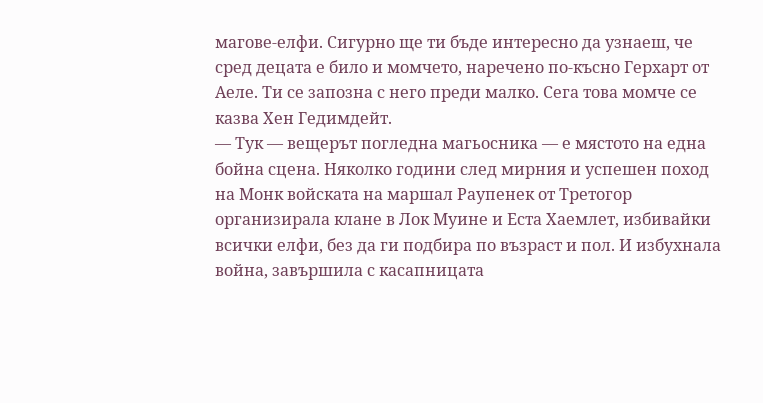магове-елфи. Сигурно ще ти бъде интересно да узнаеш, че сред децата е било и момчето, наречено по-късно Герхарт от Аеле. Ти се запозна с него преди малко. Сега това момче се казва Хен Гедимдейт.
— Тук — вещерът погледна магьосника — е мястото на една бойна сцена. Няколко години след мирния и успешен поход на Монк войската на маршал Раупенек от Третогор организирала клане в Лок Муине и Еста Хаемлет, избивайки всички елфи, без да ги подбира по възраст и пол. И избухнала война, завършила с касапницата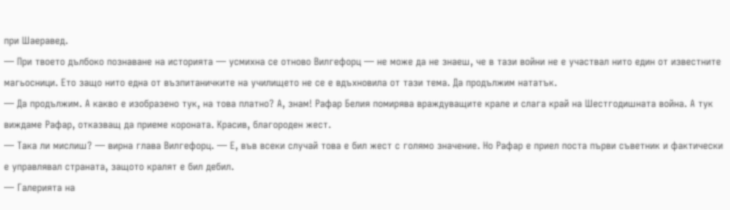при Шаеравед.
— При твоето дълбоко познаване на историята — усмихна се отново Вилгефорц — не може да не знаеш, че в тази войни не е участвал нито един от известните магьосници. Ето защо нито една от възпитаничките на училището не се е вдъхновила от тази тема. Да продължим нататък.
— Да продължим. А какво е изобразено тук, на това платно? А, знам! Рафар Белия помирява враждуващите крале и слага край на Шестгодишната война. А тук виждаме Рафар, отказващ да приеме короната. Красив, благороден жест.
— Така ли мислиш? — вирна глава Вилгефорц. — Е, във всеки случай това е бил жест с голямо значение. Но Рафар е приел поста първи съветник и фактически е управлявал страната, защото кралят е бил дебил.
— Галерията на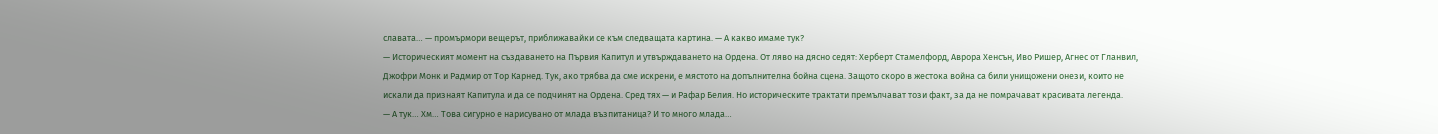славата… — промърмори вещерът, приближавайки се към следващата картина. — А какво имаме тук?
— Историческият момент на създаването на Първия Капитул и утвърждаването на Ордена. От ляво на дясно седят: Херберт Стамелфорд, Аврора Хенсън, Иво Ришер, Агнес от Гланвил, Джофри Монк и Радмир от Тор Карнед. Тук, ако трябва да сме искрени, е мястото на допълнителна бойна сцена. Защото скоро в жестока война са били унищожени онези, които не искали да признаят Капитула и да се подчинят на Ордена. Сред тях — и Рафар Белия. Но историческите трактати премълчават този факт, за да не помрачават красивата легенда.
— А тук… Хм… Това сигурно е нарисувано от млада възпитаница? И то много млада…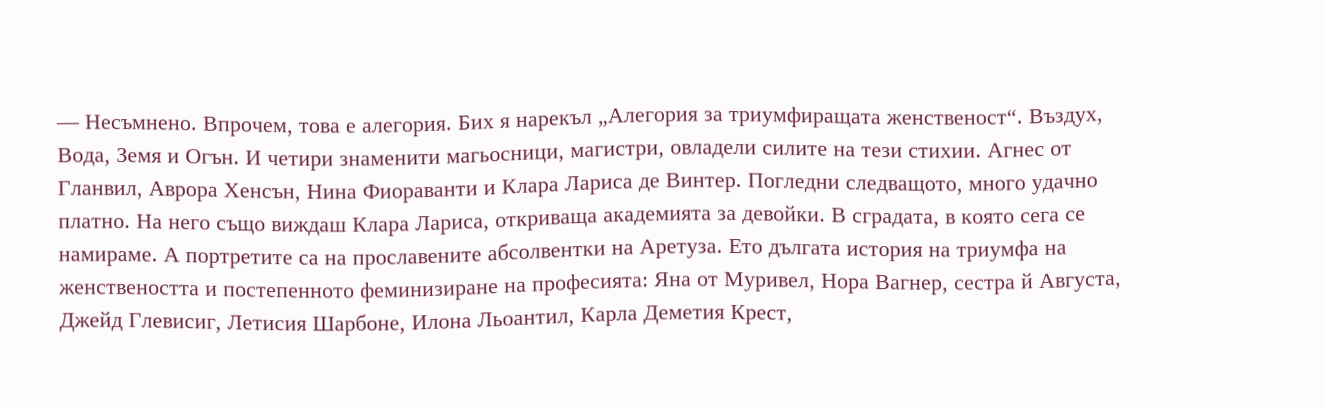— Несъмнено. Впрочем, това е алегория. Бих я нарекъл „Алегория за триумфиращата женственост“. Въздух, Вода, Земя и Огън. И четири знаменити магьосници, магистри, овладели силите на тези стихии. Агнес от Гланвил, Аврора Хенсън, Нина Фиораванти и Клара Лариса де Винтер. Погледни следващото, много удачно платно. На него също виждаш Клара Лариса, откриваща академията за девойки. В сградата, в която сега се намираме. А портретите са на прославените абсолвентки на Аретуза. Ето дългата история на триумфа на женствеността и постепенното феминизиране на професията: Яна от Муривел, Нора Вагнер, сестра й Августа, Джейд Глевисиг, Летисия Шарбоне, Илона Льоантил, Карла Деметия Крест,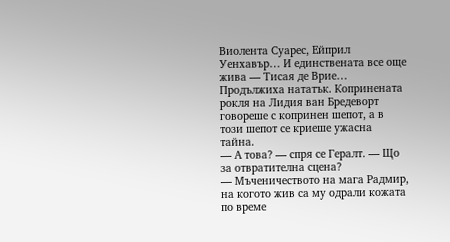Виолента Суарес, Ейприл Уенхавър… И единствената все още жива — Тисая де Врие…
Продължиха нататък. Копринената рокля на Лидия ван Бредеворт говореше с копринен шепот, а в този шепот се криеше ужасна тайна.
— А това? — спря се Гералт. — Що за отвратителна сцена?
— Мъченичеството на мага Радмир, на когото жив са му одрали кожата по време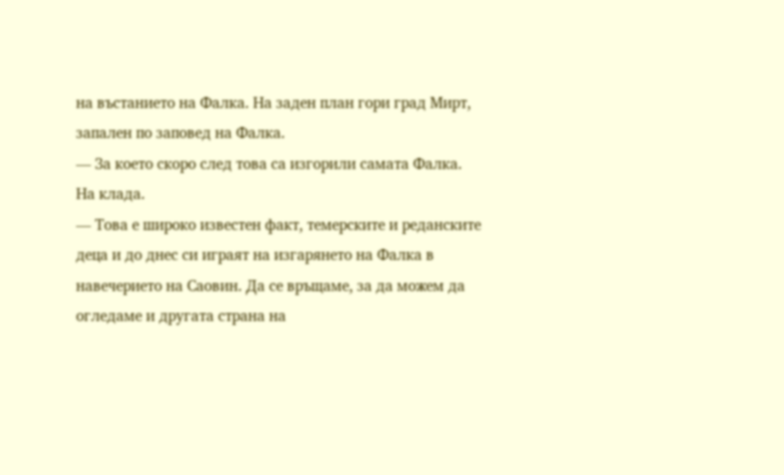на въстанието на Фалка. На заден план гори град Мирт, запален по заповед на Фалка.
— За което скоро след това са изгорили самата Фалка. На клада.
— Това е широко известен факт, темерските и реданските деца и до днес си играят на изгарянето на Фалка в навечерието на Саовин. Да се връщаме, за да можем да огледаме и другата страна на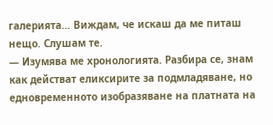галерията… Виждам, че искаш да ме питаш нещо. Слушам те.
— Изумява ме хронологията. Разбира се, знам как действат еликсирите за подмладяване, но едновременното изобразяване на платната на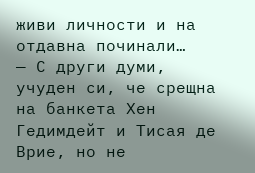живи личности и на отдавна починали…
— С други думи, учуден си, че срещна на банкета Хен Гедимдейт и Тисая де Врие, но не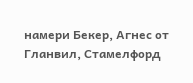намери Бекер, Агнес от Гланвил, Стамелфорд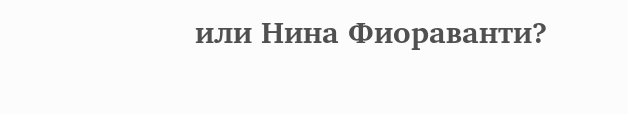или Нина Фиораванти?